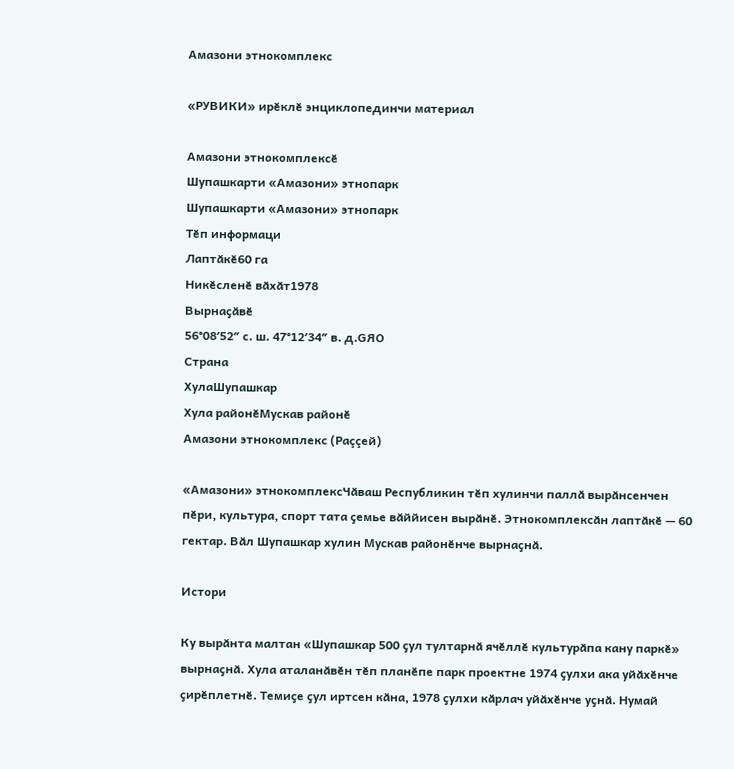Амазони этнокомплекс

«РУВИКИ» ирӗклӗ энциклопединчи материал

Амазони этнокомплексӗ
Шупашкарти «Амазони» этнопарк
Шупашкарти «Амазони» этнопарк
Тӗп информаци
Лаптӑкӗ60 га
Никӗсленӗ вӑхӑт1978
Вырнаҫӑвӗ
56°08′52″ с. ш. 47°12′34″ в. д.GЯO
Страна
ХулаШупашкар
Хула районӗМускав районӗ
Амазони этнокомплекс (Раççей)

«Амазони» этнокомплексЧӑваш Республикин тӗп хулинчи паллӑ вырӑнсенчен пӗри, культура, спорт тата ҫемье вӑййисен вырӑнӗ. Этнокомплексӑн лаптӑкӗ — 60 гектар. Вӑл Шупашкар хулин Мускав районӗнче вырнаҫнӑ.

Истори

Ку вырӑнта малтан «Шупашкар 500 ҫул тултарнӑ ячӗллӗ культурӑпа кану паркӗ» вырнаҫнӑ. Хула аталанӑвӗн тӗп планӗпе парк проектне 1974 ҫулхи ака уйӑхӗнче ҫирӗплетнӗ. Темиҫе ҫул иртсен кӑна, 1978 ҫулхи кӑрлач уйӑхӗнче уҫнӑ. Нумай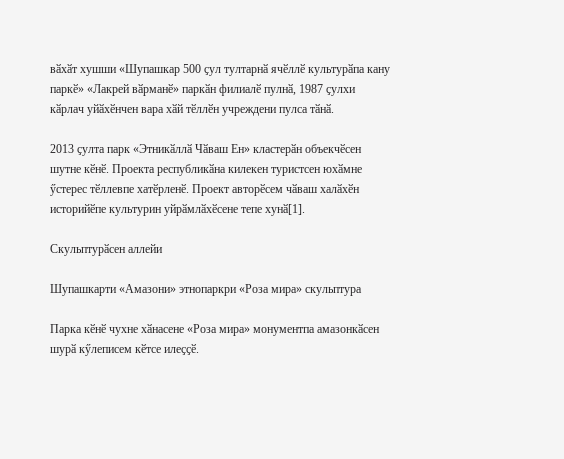вӑхӑт хушши «Шупашкар 500 ҫул тултарнӑ ячӗллӗ культурӑпа кану паркӗ» «Лакрей вӑрманӗ» паркӑн филиалӗ пулнӑ, 1987 ҫулхи кӑрлач уйӑхӗнчен вара хӑй тӗллӗн учреждени пулса тӑнӑ.

2013 ҫулта парк «Этникӑллӑ Чӑваш Ен» кластерӑн объекчӗсен шутне кӗнӗ. Проекта республикӑна килекен туристсен юхӑмне ӳстерес тӗллевпе хатӗрленӗ. Проект авторӗсем чӑваш халӑхӗн историйӗпе культурин уйрӑмлӑхӗсене тепе хунӑ[1].

Скульптурӑсен аллейи

Шупашкарти «Амазони» этнопаркри «Роза мира» скульптура

Парка кӗнӗ чухне хӑнасене «Роза мира» монументпа амазонкӑсен шурӑ кӳлеписем кӗтсе илеҫҫӗ.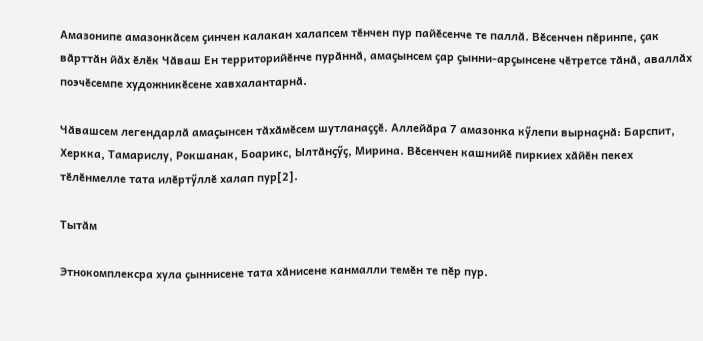Амазонипе амазонкӑсем ҫинчен калакан халапсем тӗнчен пур пайӗсенче те паллӑ. Вӗсенчен пӗринпе, ҫак вӑрттӑн йӑх ӗлӗк Чӑваш Ен территорийӗнче пурӑннӑ, амаҫынсем ҫар ҫынни-арҫынсене чӗтретсе тӑнӑ, аваллӑх поэчӗсемпе художникӗсене хавхалантарнӑ.

Чӑвашсем легендарлӑ амаҫынсен тӑхӑмӗсем шутланаҫҫӗ. Аллейӑра 7 амазонка кӳлепи вырнаҫнӑ: Барспит, Херкка, Тамарислу, Рокшанак, Боарикс, Ылтӑнҫӳҫ, Мирина. Вӗсенчен кашнийӗ пиркиех хӑйӗн пекех тӗлӗнмелле тата илӗртӳллӗ халап пур[2].

Тытӑм

Этнокомплексра хула ҫыннисене тата хӑнисене канмалли темӗн те пӗр пур.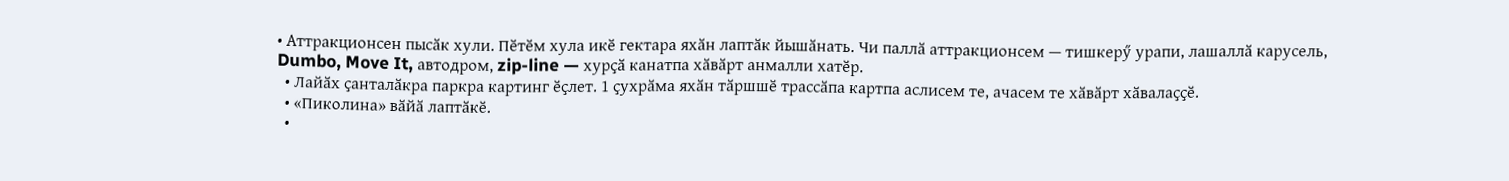• Аттракционсен пысӑк хули. Пӗтӗм хула икӗ гектара яхӑн лаптӑк йышӑнать. Чи паллӑ аттракционсем — тишкерӳ урапи, лашаллӑ карусель, Dumbo, Move It, автодром, zip-line — хурҫӑ канатпа хӑвӑрт анмалли хатӗр.
  • Лайӑх ҫанталӑкра паркра картинг ӗҫлет. 1 ҫухрӑма яхӑн тӑршшӗ трассӑпа картпа аслисем те, ачасем те хӑвӑрт хӑвалаҫҫӗ.
  • «Пиколина» вӑйӑ лаптӑкӗ.
  •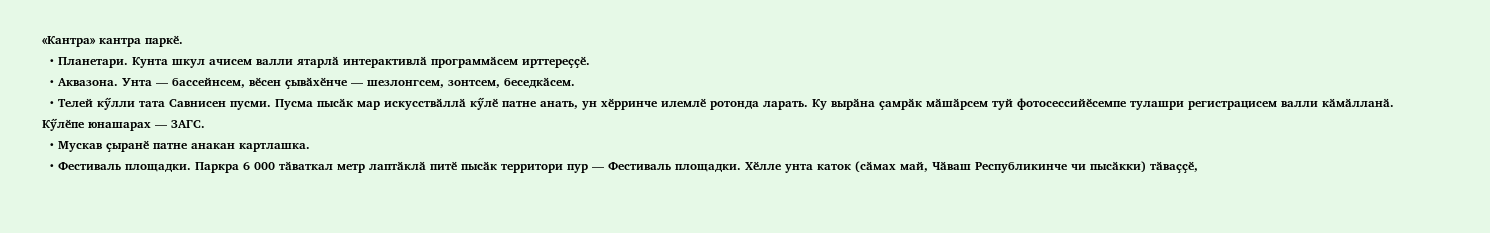«Кантра» кантра паркӗ.
  • Планетари. Кунта шкул ачисем валли ятарлӑ интерактивлӑ программӑсем ирттереҫҫӗ.
  • Аквазона. Унта — бассейнсем, вӗсен ҫывӑхӗнче — шезлонгсем, зонтсем, беседкӑсем.
  • Телей кӳлли тата Савнисен пусми. Пусма пысӑк мар искусствӑллӑ кӳлӗ патне анать, ун хӗрринче илемлӗ ротонда ларать. Ку вырӑна ҫамрӑк мӑшӑрсем туй фотосессийӗсемпе тулашри регистрацисем валли кӑмӑлланӑ. Кӳлӗпе юнашарах — ЗАГС.
  • Мускав ҫыранӗ патне анакан картлашка.
  • Фестиваль площадки. Паркра 6 000 тӑваткал метр лаптӑклӑ питӗ пысӑк территори пур — Фестиваль площадки. Хӗлле унта каток (сӑмах май, Чӑваш Республикинче чи пысӑкки) тӑваҫҫӗ,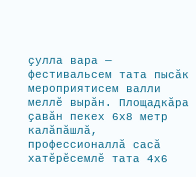ҫулла вара — фестивальсем тата пысӑк мероприятисем валли меллӗ вырӑн. Площадкӑра ҫавӑн пекех 6х8 метр калӑпӑшлӑ, профессионаллӑ сасӑ хатӗрӗсемлӗ тата 4х6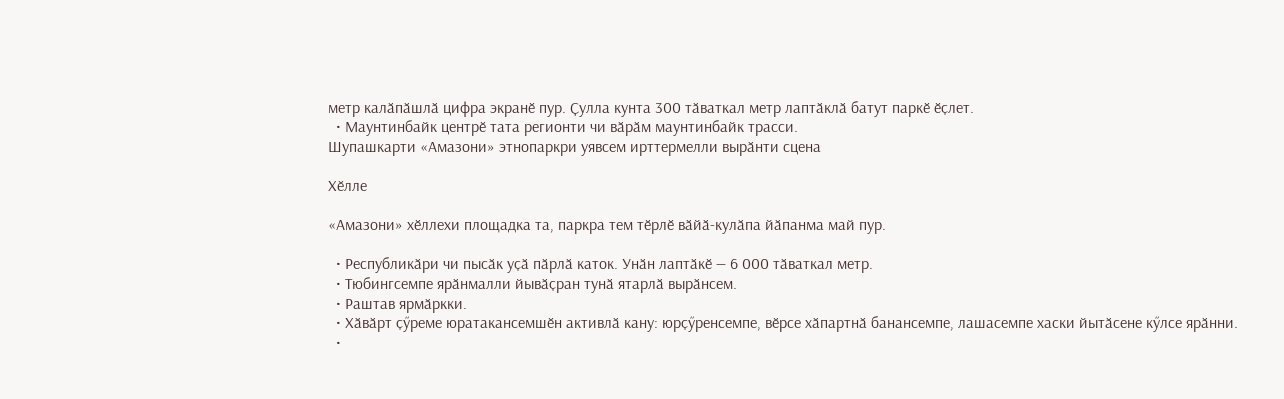метр калӑпӑшлӑ цифра экранӗ пур. Ҫулла кунта 300 тӑваткал метр лаптӑклӑ батут паркӗ ӗҫлет.
  • Маунтинбайк центрӗ тата регионти чи вӑрӑм маунтинбайк трасси.
Шупашкарти «Амазони» этнопаркри уявсем ирттермелли вырӑнти сцена

Хӗлле

«Амазони» хӗллехи площадка та, паркра тем тӗрлӗ вӑйӑ-кулӑпа йӑпанма май пур.

  • Республикӑри чи пысӑк уҫӑ пӑрлӑ каток. Унӑн лаптӑкӗ — 6 000 тӑваткал метр.
  • Тюбингсемпе ярӑнмалли йывӑҫран тунӑ ятарлӑ вырӑнсем.
  • Раштав ярмӑркки.
  • Хӑвӑрт ҫӳреме юратакансемшӗн активлӑ кану: юрҫӳренсемпе, вӗрсе хӑпартнӑ банансемпе, лашасемпе хаски йытӑсене кӳлсе ярӑнни.
  •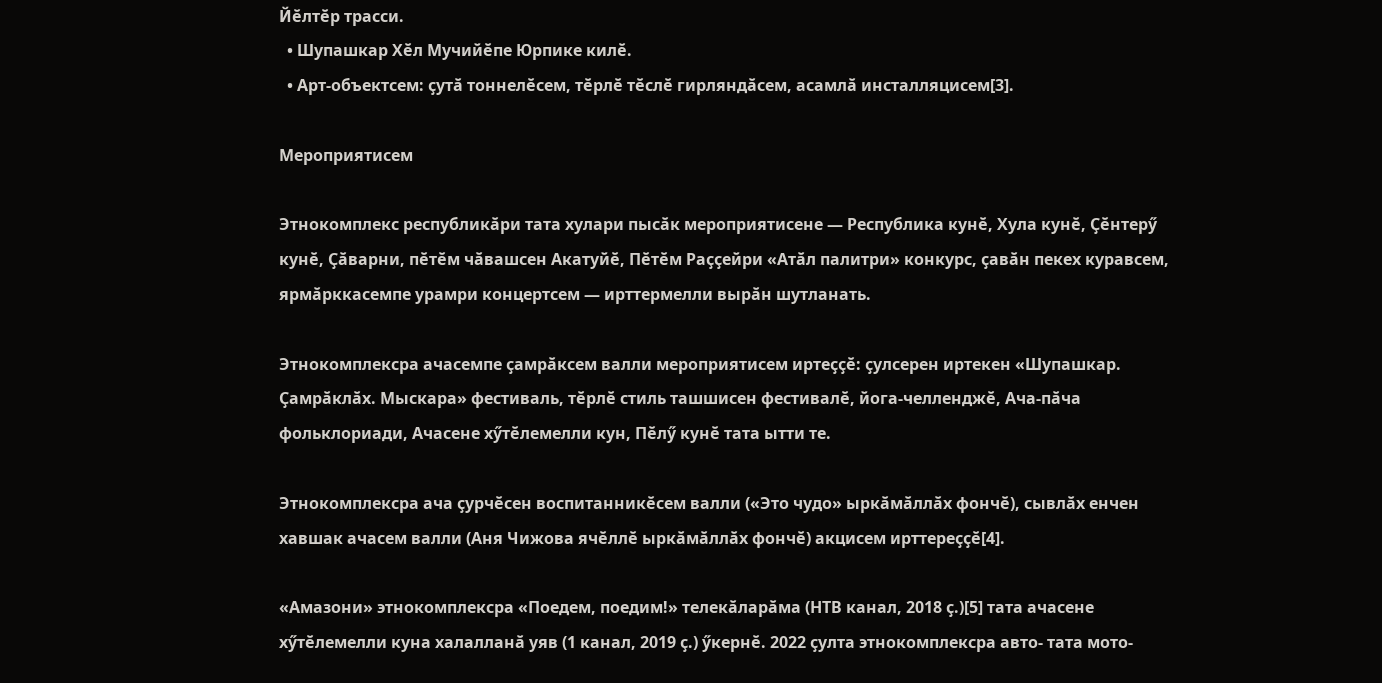Йӗлтӗр трасси.
  • Шупашкар Хӗл Мучийӗпе Юрпике килӗ.
  • Арт-объектсем: ҫутӑ тоннелӗсем, тӗрлӗ тӗслӗ гирляндӑсем, асамлӑ инсталляцисем[3].

Мероприятисем

Этнокомплекс республикӑри тата хулари пысӑк мероприятисене — Республика кунӗ, Хула кунӗ, Ҫӗнтерӳ кунӗ, Ҫӑварни, пӗтӗм чӑвашсен Акатуйӗ, Пӗтӗм Раҫҫейри «Атӑл палитри» конкурс, ҫавӑн пекех куравсем, ярмӑрккасемпе урамри концертсем — ирттермелли вырӑн шутланать.

Этнокомплексра ачасемпе ҫамрӑксем валли мероприятисем иртеҫҫӗ: ҫулсерен иртекен «Шупашкар. Ҫамрӑклӑх. Мыскара» фестиваль, тӗрлӗ стиль ташшисен фестивалӗ, йога-челленджӗ, Ача-пӑча фольклориади, Ачасене хӳтӗлемелли кун, Пӗлӳ кунӗ тата ытти те.

Этнокомплексра ача ҫурчӗсен воспитанникӗсем валли («Это чудо» ыркӑмӑллӑх фончӗ), сывлӑх енчен хавшак ачасем валли (Аня Чижова ячӗллӗ ыркӑмӑллӑх фончӗ) акцисем ирттереҫҫӗ[4].

«Амазони» этнокомплексра «Поедем, поедим!» телекӑларӑма (НТВ канал, 2018 ҫ.)[5] тата ачасене хӳтӗлемелли куна халалланӑ уяв (1 канал, 2019 ҫ.) ӳкернӗ. 2022 ҫулта этнокомплексра авто- тата мото-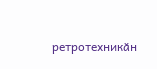ретротехникӑн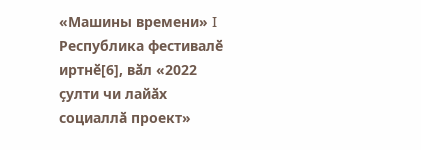«Машины времени» I Республика фестивалӗ иртнӗ[6], вӑл «2022 ҫулти чи лайӑх социаллӑ проект»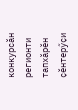конкурсӑн регионти тапхӑрӗн ҫӗнтерӳҫи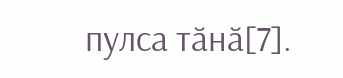пулса тӑнӑ[7].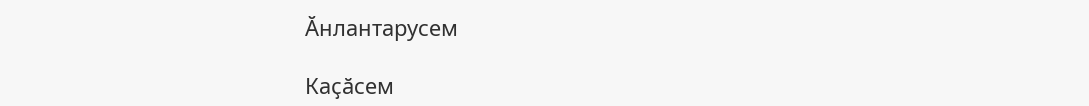Ӑнлантарусем

Каҫӑсем